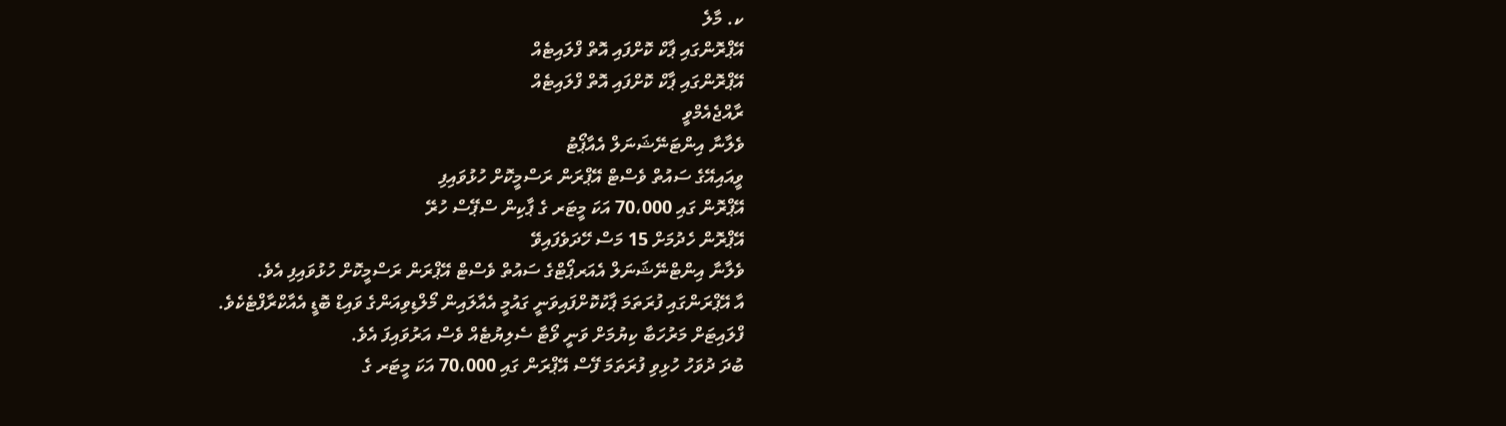ކ. މާލެ
އޭޕްރޮންގައި ޕާކް ކޮށްފައި އޮތް ފްލައިޓެއް
އޭޕްރޮންގައި ޕާކް ކޮށްފައި އޮތް ފްލައިޓެއް
ރާއްޖެއެމްވީ
ވެލާނާ އިންޓަނޭޝަނަލް އެއާޕޯޓު
ވީއައިއޭގެ ސައުތް ވެސްޓް އޭޕްރަން ރަސްމީކޮށް ހުޅުވައިފި
އޭޕްރޮން ގައި 70،000 އަކަ މީޓަރ ގެ ޕާކިން ސްޕޭސް ހުރޭ
އޭޕްރޮން ހެދުމަށް 15 މަސް ހޭދަވެފައިވޭ
ވެލާނާ އިންޓްނޭޝަނަލް އެއަރޕޯޓްގެ ސައުތް ވެސްޓް އޭޕްރަން ރަސްމީކޮށް ހުޅުވައިފި އެވެ.
އާ އޭޕްރަންގައި ފުރަތަމަ ޕާކުކޮށްފައިވަނީ ގައުމީ އެއާލައިން މޯލްޑިވިއަންގެ ވައިޑް ބޮޑީ އެއާކްރާފްޓެކެވެ.
ފްލައިޓަށް މަރުހަބާ ކިޔުމަށް ވަނީ ވޯޓާ ސެލިޔުޓެއް ވެސް އަރުވައިފަ އެވެ.
ބުދަ ދުވަހު ހުޅިވި ފުރަތަމަ ފޭސް އޭޕްރަން ގައި 70،000 އަކަ މީޓަރ ގެ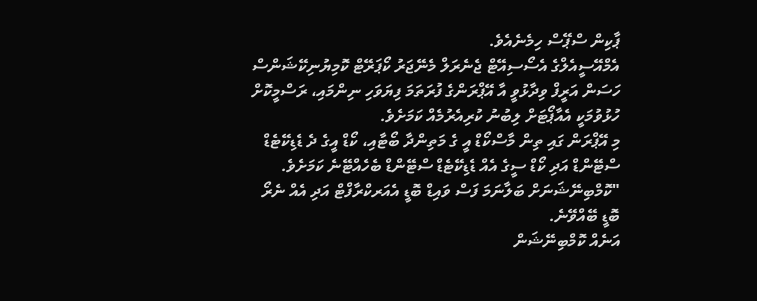ޕާކިން ސްޕޭސް ހިމެނެއެވެ.
އެމްއޭސީއެލްގެ އެސޯސިއޭޓް ޖެނެރަލް މެނޭޖަރު ކޯޕަރޭޓް ކޮމިޔުނިކޭޝަންސް ހަސަން އަރީފް ވިދާޅުވީ އާ އޭޕްރަންގެ ފުރަތަމަ ފިޔަވަހި ނިންމައި، ރަސްމީކޮށް ހުޅުވުމަކީ އެއާޕޯޓަށް ލިބުނު ކުރިއެރުމެއް ކަމަށެވެ.
މި އޭޕްރަން ގައި ތިން މާސްކޯޑް އީ ގެ މަތިންދާ ބޯޓާއި، ކޯޑް އީގެ ދެ ޑެޑިކޭޓެޑް ސްޓޭންޑް އަދި ކޯޑް ސީގެ އެއް ޑެޑިކޭޓެޑް ސްޓޭންޑް ބެހެއްޓޭނެ ކަމަށެވެ.
"ކޮމްބިނޭޝަނަށް ބަލާނަމަ ފަސް ވައިޑް ބޮޑީ އެއަރކްރާފްޓް އަދި އެއް ނެރޯ ބޮޑީ ބޭއްވޭނެ.
އަނެއް ކޮމްބިނޭޝަން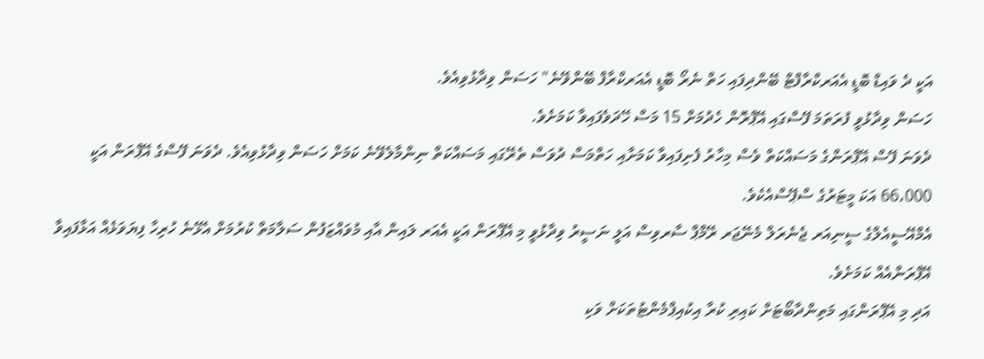އަކީ ދެ ވައިޑް ބޮޑީ އެއަރކްރާފްޓް ބޭންދިފައި ހަތް ނެރޯ ބޮޑީ އެއަރކްރާފް ބޭންވޭނެ" ހަސަން ވިދާޅުވިއެވެ.
ހަސަން ވިދާޅުވީ ފުރަތަމަ ފޭސްގައި އޭޕްރޮން ހެދުމަށް 15 މަސް ހޭދަވެފައިވާ ކަމަށެވެ.
ދެވަނަ ފޭސް އޭޕްރަންގެ މަސައްކަތް ވެސް މިހާރު ފެށިފައިވާ ކަމަށާއި ހަތްމަސް ދުވަސް ތެރޭގައި މަސައްކަތް ނިންމާލެވޭނެ ކަމަށް ހަސަން ވިދާޅުވިއެވެ. ދެވަނަ ފޭސްގެ އޭޕްރަން އަކީ 66،000 އަކަ މީޓަރުގެ ސްޕޭސްއެކެވެ.
އެމްއޭސީއެލްގެ ސީނިއަރ ޖެނެރަލް މެނޭޖަރ ރޭމްޕް ސާރވިސް އަލީ ނަސީރު ވިދާޅުވީ މި އޭޕްރަން އަކީ އެއަރ ލައިން އާއި މުވައްޒަފުން ސަލާމަތް ކުރުމަށް އެޅޭނެ ހުރިހާ ފިޔަވަޅެއް އަޅާފައިވާ އޭޕްރަންއެއް ކަމަށެވެ.
އަދި މި އޭޕްރަންގައި މަތިންދާބޯޓަށް ކައިރި ކުރާ އިކުއިޕްމެންޓުތަކަށް ވަކި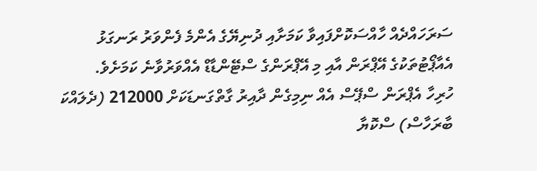ސަރަހައްދެއް ހާއްސަކޮށްފައިވާ ކަމަށާއި ދުނިޔޭގެ އެންމެ ފެންވަރު ރަނގަޅު އެއާޕޯޓުތަކުގެ އޭޕްރަން އާއި މި އޭޕްރަންގެ ސްޓޭންޑާޑް އެއްވަރުވާނެ ކަމަށެވެ.
ހުރިހާ އެޕްރަން ސްޕޭސް އެއް ނިމިގެން ދާއިރު ގާތްގަނޑަކަށް 212000 (ދެލައްކަ ބާރަހާސް) ސްކޮޔާ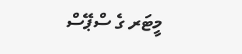މީޓަރ ގެ ސްޕޭސް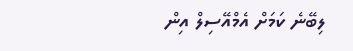ލިބޭނެ ކަމަށް އެމްއޭސިލް އިން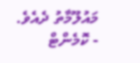މައުލޫމާތު ދެއެވެ.
- ކޮމެންޓް